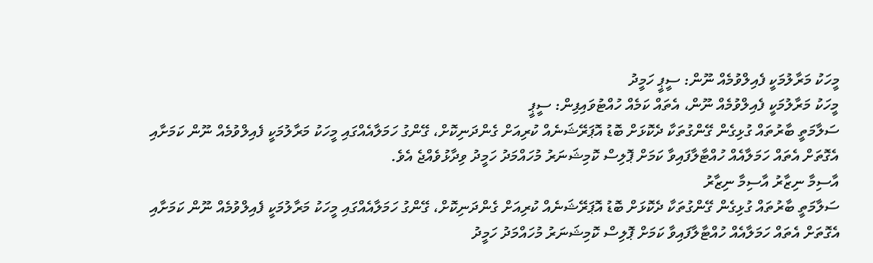މީހަކު މަރާލުމަކީ ފެއިލްވުމެއް ނޫން: ސީޕީ ހަމީދު
މީހަކު މަރާލުމަކީ ފެއިލްވުމެއް ނޫން، އެތައް ކަމެއް ހުއްޓުވައިފިން: ސީޕީ
ސަލާމަތީ ބާރުތައް ގުޅިގެން ގޭންގުތަކާ ދެކޮޅަށް ބޮޑު އޮޕަރޭޝަނެއް ކުރިއަށް ގެންދަނިކޮށް، ގޭންގު ހަމަލާއެއްގައި މީހަކު މަރާލުމަކީ ފެއިލްވުމެއް ނޫން ކަމަށާއި އެގޮތަށް އެތައް ހަމަލާއެއް ހުއްޓާލާފައިވާ ކަމަށް ޕޮލިސް ކޮމިޝަނަރު މުހައްމަދު ހަމީދު ވިދާޅުވެއްޖެ އެވެ.
އާސިމާ ނިޒާރު އާސިމާ ނިޒާރު
ސަލާމަތީ ބާރުތައް ގުޅިގެން ގޭންގުތަކާ ދެކޮޅަށް ބޮޑު އޮޕަރޭޝަނެއް ކުރިއަށް ގެންދަނިކޮށް، ގޭންގު ހަމަލާއެއްގައި މީހަކު މަރާލުމަކީ ފެއިލްވުމެއް ނޫން ކަމަށާއި އެގޮތަށް އެތައް ހަމަލާއެއް ހުއްޓާލާފައިވާ ކަމަށް ޕޮލިސް ކޮމިޝަނަރު މުހައްމަދު ހަމީދު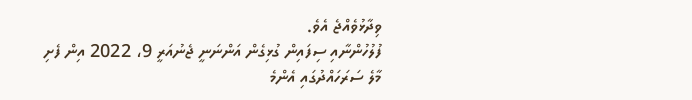ވިދާޅުވެއްޖެ އެވެ.
ފުލުހުންނާއި ސިފައިން ގުޅިގެން އަންނަނީ ޖެނުއަރީ 9، 2022 އިން ފެށި މާލެ ސަރަހައްދުގައި އެންމެ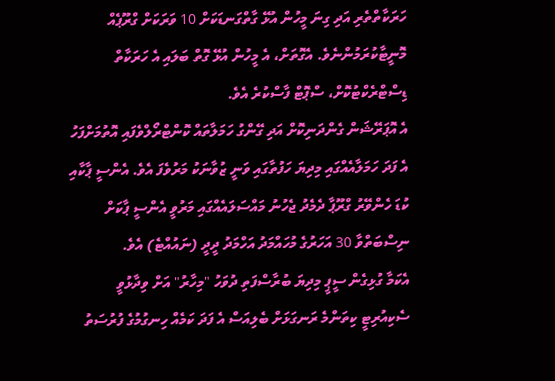ހަރަކާތްތެރި އަދި ގިނަ މީހުން އުޅޭ ގާތްގަނޑަކަށް 10 ވަރަކަށް ގްރޫޕެއް މޮނީޓާކުރަމުންނެވެ. އެގޮތަށް، އެ މީހުން އުޅޭ ގޮތް ބަލައި އެ ހަރަކާތް ޑިސްޓްރެކްޓުކޮށް، ސްޕޮޓް ފާސްކުރެ އެވެ.
އެ އޮޕަރޭޝަން ގެންދަނިކޮށް އަދި ގޭންގު ހަމަލާތައް ކޮންޓްރޯލްވެފައި އޮތުމަށްފަހު އެ ފަދަ ހަމަލާއެއްގައި މިދިޔަ ހަފުތާގައި ވަނީ ޒުވާނަކު މަރުވެފަ އެވެ. އެންސީ ޕާކާއި ކުޑަ ހެންވޭރު ގްރޫޕާ ދެމެދު ޖެހުނު މައްސަލައެއްގައި މަރުވީ އެންސީ ޕާކަށް ނިސްބަތްވާ 30 އަހަރުގެ މުހައްމަދު އަހްމަދު ދީދީ (ނައުއްޓެ) އެވެ.
އެކަމާ ގުޅިގެން ސީޕީ މިދިޔަ ބުރާސްފަތި ދުވަހު "މިހާރު" އަށް ވިދާޅުވީ ސެކިއުރިޓީ ކިތަންމެ ރަނގަޅަށް ބެލިއަސް އެ ފަދަ ކަމެއް ހިނގުމުގެ ފުރުސަތު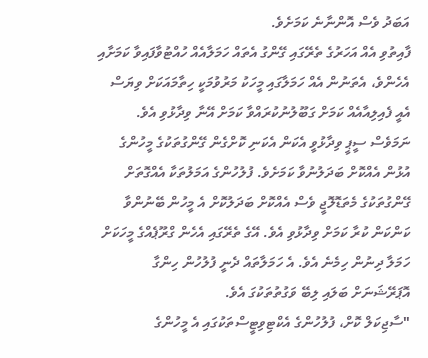އަބަދު ވެސް އޮންނާނެ ކަމަށެވެ.
ފާއިތުވި އެއް އަހަރުގެ ތެރޭގައި ގޭންގު އެތައް ހަމަލާއެއް ހުއްޓުވާފައިވާ ކަމަށާއި އެހެންވެ، އެތަނުން އެއް ހަމަލާގައި މީހަކު މަރުވުމަކީ ހިތާމައަކަށް ވިޔަސް އެއީ ފެއިލިއާއެއް ކަމަށް ގަބޫލުނުކުރައްވާ ކަމަށް އޭނާ ވިދާޅުވި އެވެ.
ނަމަވެސް ސީޕީ ވިދާޅުވީ އެކަން އެކަނި ކޮށްގެން ގޭންގުތަކުގެ މީހުންގެ އުޅުން އެއްކޮށް ބަދަލުނުވާ ކަމަށެވެ. ފުލުހުންގެ އަމަލުތަކާ އެއްގޮތަށް ގޭންގުތަކުގެ މެތަޑޮލޮޖީ ވެސް އެއްކޮށް ބަދަލުކޮށް އެ މީހުން ބޭނުންވާ ކަންކަން ކުރާ ކަމަށް ވިދާޅުވި އެވެ. އޭގެ ތެރޭގައި އެހެން ގްރޫޕެއްގެ މީހަކަށް ހަމަލާ ދިނުން ހިމެނެ އެވެ. އެ ހަމަލާތައް ދެނީ ފުލުހުން ހިންގާ އޮޕަރޭޝަނަށް ބަލައި ލިބޭ ވަގުތުތަކުގަ އެވެ.
"ސާޖިކަލް ކޮށް، ފުލުހުންގެ އެކްޓިވިޓީސްތަކުގައި އެ މީހުންގެ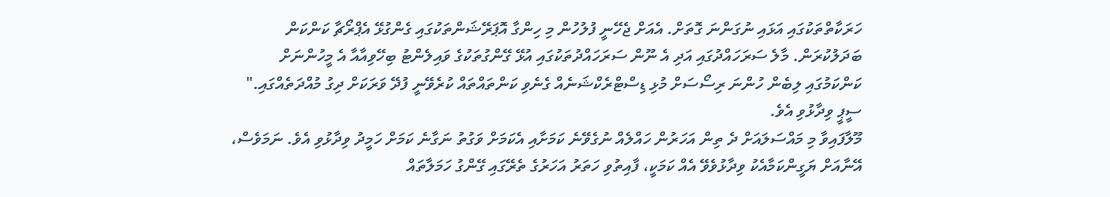ހަރަކާތްތަކުގައި އަޅައި ނުގަންނަ ގޮތަށް. އެއަށް ޖެހޭނީ ފުލުހުން މި ހިންގާ އޮޕަރޭޝަންތަކުގައި ގެންގުޅޭ އެޕްރޯޗާ ކަންކަން ބަދަލުކުރަން. މާލެ ސަރަހައްދުގައި އަދި އެ ނޫން ސަރަހައްދުތަކުގައި އުޅޭ ގޭންގުތަކުގެ ވައިލެންޓު ބިހޭވިއާއާ އެ މީހުންނަށް ކަންކަމުގައި ލިބެން ހުންނަ ރިސޯސަށް މުޅި ޑިސްޓްރެކްޝަނެއް ގެނެވި ކަންތައްތައް ކުރެވޭނީ ފުދޭ ވަރަކަށް ދިގު މުއްދަތެއްގައި." ސީޕީ ވިދާޅުވި އެވެ.
މޫލާފައިވާ މި މައްސަލައަށް ދެ ތިން އަހަރުން ހައްލެއް ނުގެވޭނެ ކަމަށާއި އެކަމަށް ވަގުތު ނަގާނެ ކަމަށް ހަމީދު ވިދާޅުވި އެވެ. ނަމަވެސް، އޭނާއަށް ޔަގީންކަމާއެކު ވިދާޅުވެވޭ އެއް ކަމަކީ، ފާއިތުވި ހަތަރު އަހަރުގެ ތެރޭގައި ގޭންގު ހަމަލާތައް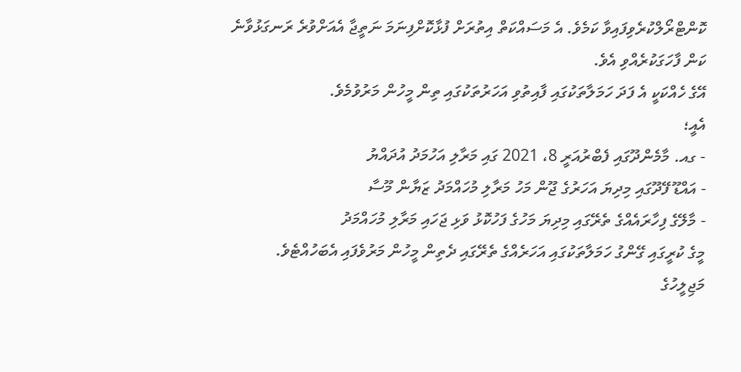ކޮންޓްރޯލްކުރެވިފައިވާ ކަމެވެ. އެ މަސައްކަތް އިތުރަށް ފުޅާކޮށްފިނަމަ ނަތީޖާ އެއަށްވުރެ ރަނގަޅުވާނެ ކަން ފާހަގަކުރެއްވި އެވެ.
އޭގެ ހެއްކަކީ އެ ފަދަ ހަމަލާތަކުގައި ފާއިތުވި އަހަރުތަކުގައި ތިން މީހުން މަރުވުމެވެ.
އެއީ؛
- ގއ. މާމެންދޫގައި ފެބްރުއަރީ 8، 2021 ގައި މަރާލި އަހުމަދު އުދައްޔު
- އައްޑޫ ފޭދޫގައި މިދިޔަ އަހަރުގެ ޖޫން މަހު މަރާލި މުހައްމަދު ޒަޔާން މޫސާ
- މާލޭގެ ފިހާރައެއްގެ ތެރޭގައި މިދިޔަ މަހުގެ ފަހުކޮޅު ވަޅި ޖަހައި މަރާލި މުހައްމަދު
މީގެ ކުރީގައި ގޭންގު ހަމަލާތަކުގައި އަހަރެއްގެ ތެރޭގައި ދެތިން މީހުން މަރުވެފައި އެބަހުއްޓެވެ.
މަޖިލީހުގެ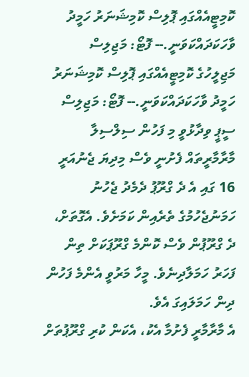ކޮމިޓީއެއްގައި ޕޮލިސް ކޮމިޝަނަރު ހަމީދު ވާހަކަދައްކަވަނީ.-- ފޮޓޯ: މަޖިލިސް
މަޖިލީހުގެ ކޮމިޓީއެއްގައި ޕޮލިސް ކޮމިޝަނަރު ހަމީދު ވާހަކަދައްކަވަނީ.-- ފޮޓޯ: މަޖިލިސް
ސީޕީ ވިދާޅުވީ މި ފަހުން ސިލްސިލާ މާރާމާރީތައް ފެށުނީ ވެސް މިދިޔަ ޖެނުއަރީ 16 ގައި އެ ދެ ގްރޫޕު ދެމެދު ޖެހުނު ހަމަނުޖެހުމުގެ ތެރެއިން ކަމަށެވެ. އެގޮތަށް، ދެ ގްރޫޕުން ވެސް ކޮންމެ ގްރޫޕަކަށް ތިން ފަހަރު ހަމަލާދިނެވެ. މީހާ މަރުވީ އެންމެ ފަހުން ދިން ހަމަލައިގަ އެވެ.
އެ މާރާމާރީ ފެށުމާ އެކު، އެކަން ކުރި ގްރޫޕުތަށް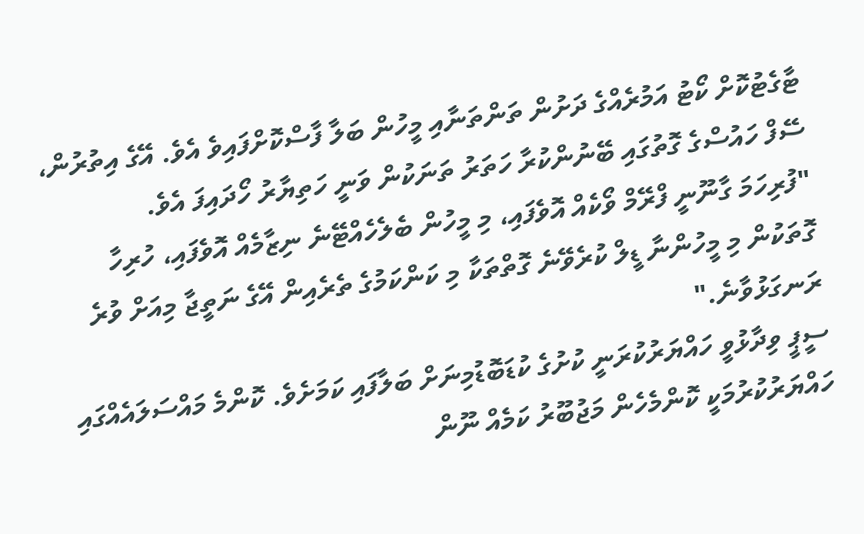ޓާގެޓުކޮށް ކޯޓު އަމުރެއްގެ ދަށުން ތަންތަނާއި މީހުން ބަލާ ފާސްކޮށްފައިވެ އެވެ. އޭގެ އިތުރުން، ސޭފް ހައުސްގެ ގޮތުގައި ބޭނުންކުރާ ހަތަރު ތަނަކުން ވަނީ ހަތިޔާރު ހޯދައިފަ އެވެ.
"ފުރިހަމަ ގާނޫނީ ފްރޭމް ވޯކެއް އޮވެފައި، މި މީހުން ބެލެހެއްޓޭނެ ނިޒާމެއް އޮވެފައި، ހުރިހާ ގޮތަކުން މި މީހުންނާ ޑީލް ކުރެވޭނެ ގޮތްތަކާ މި ކަންކަމުގެ ތެރެއިން އޭގެ ނަތީޖާ މިއަށް ވުރެ ރަނގަޅުވާނެ."
ސީޕީ ވިދާޅުވީ ހައްޔަރުކުރަނީ ކުށުގެ ކުޑަބޮޑުމިނަށް ބަލާފައި ކަމަށެވެ. ކޮންމެ މައްސަލައެއްގައި ހައްޔަރުކުރުމަކީ ކޮންމެހެން މަޖުބޫރު ކަމެއް ނޫން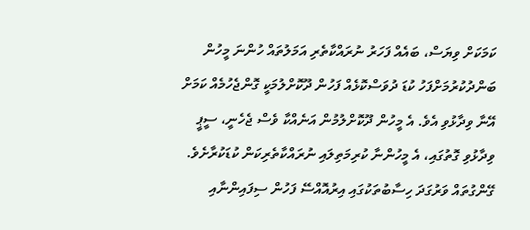ކަމަކަށް ވިޔަސް، ބައެއް ފަހަރު ނުރައްކާތެރި އަމަލުތައް ހުންނަ މީހުން ބަންދުކުރުމަށްފަހު ކުޑަ ދުވަސްކޮޅެއް ފަހުން ދޫކޮށްލުމަކީ ގޮންޖެހުމެއް ކަމަށް އޭނާ ވިދާޅުވި އެވެ. އެ މީހުން ދޫކޮށްލުމުން އަނެއްކާ ވެސް ޖެހެނީ، ސީޕީ ވިދާޅުވި ގޮތުގައި، އެ މީހުންނާ ކުރިމަތިލައި ނުރައްކާތެރިކަން ކުޑަކުރާށެވެ.
ގޭންގުތައް ވަރުގަދަ ހިސާބުތަކުގައި އިރުއޮއްސޭ ފަހުން ސިފައިންނާއި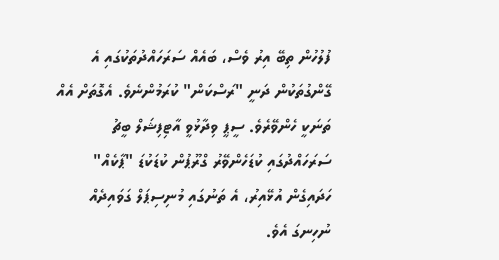ފުލުހުން ތިބޭ އިރު ވެސް، ބައެއް ސަރަހައްދުތަކުގައި އެ ގޭންގުތަކުން ދަނީ "ރަސްކަން" ކުރަމުންނެވެ. އެގޮތަށް އެއް ތަނަކީ ހެންވޭރެވެ. ސީޕީ ވިދާޅުވީ އާޓިފިޝަލް ބީޗު ސަރަހައްދުގައި ކުޑަހެންވޭރު ގްރޫޕުން ކުޑަކުޑަ "ޕާކެއް" ހަދައިގެން އުޅޭއިރު، އެ ތަނުގައި މުނިސިޕަލް ގަވައިދެއް ނުހިނގަ އެވެ.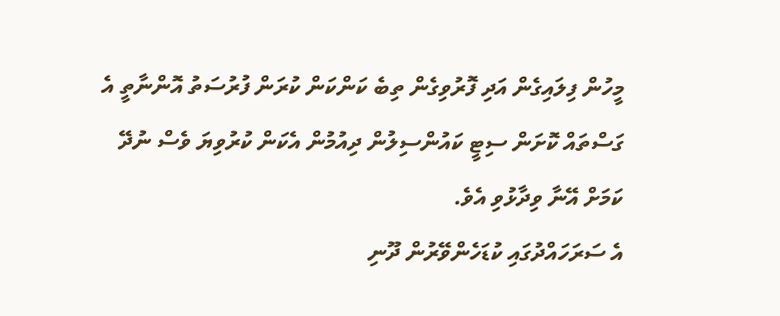މީހުން ފިލައިގެން އަދި ފޮރުވިގެން ތިބެ ކަންކަން ކުރަން ފުރުސަތު އޮންނާތީ އެ ގަސްތައް ކޮށަން ސިޓީ ކައުންސިލުން ދިއުމުން އެކަން ކުރުވިޔަ ވެސް ނުދޭ ކަމަށް އޭނާ ވިދާޅުވި އެވެ.
އެ ސަރަހައްދުގައި ކުޑަހެންވޭރުން ދޫނި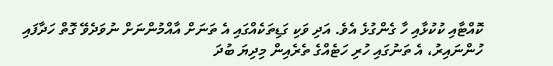ކޮއްޓާއި ކުކުޅާއި ހާ ގެންގުޅެ އެވެ. އަދި ވަކި ގަޑިތަކެއްގައި އެ ތަނަށް އާއްމުންނަށް ނުވަދެވޭ ގޮތް ހަދާފައި ހުންނައިރު، އެ ތަނުގައި ހުރި ހަޓެއްގެ ތެރެއިން މިދިޔަ ބުދަ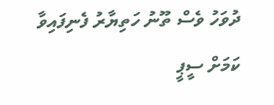ދުވަހު ވެސް ތޫނު ހަތިޔާރު ފެނިފައިވާ ކަމަށް ސީޕީ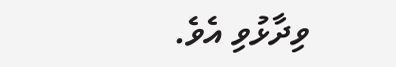ވިދާޅުވި އެވެ.